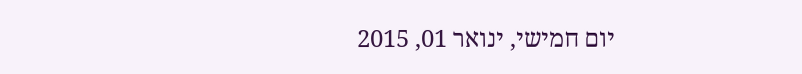יום חמישי, ינואר 01, 2015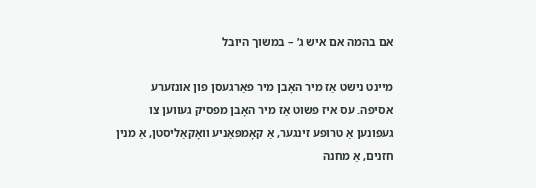אם בהמה אם איש ג’ – במשוך היובל

מיינט נישט אַז מיר האָבן מיר פאַרגעסן פון אונזערע אסיפה. עס איז פשוט אַז מיר האָבן מפסיק געווען צו געפונען אַ טרופע זינגער, אַ קאָמפּאַניע וואָקאַליסטן, אַ מנין חזנים, אַ מחנה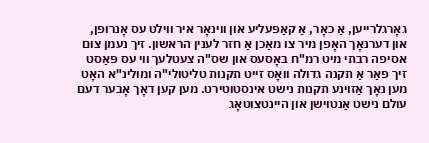גאָרגלרייען, אַ כאָר, אַ קאַפּעליע און ווינאָר איר ווילט עס אָנרופן, און דערנאָך האָפן מיר צו מאַכן אַ חזר לענין הראשון. זיך נעמן צום אסיפה רבתי מיט רמ"ח באָסעס און שס"ה צעטלעך ווי עס פּאַסט זיך פאַר אַ תקנה גדולה וואָס זייט תקנות טליטולי"ה ומולינ"א האָט מען נאָך אַזוינע תקנות נישט אינסטוטירט. מען קען דאָך אָבער דעם עולם נישט אַנטוישן און היינטצוטאָג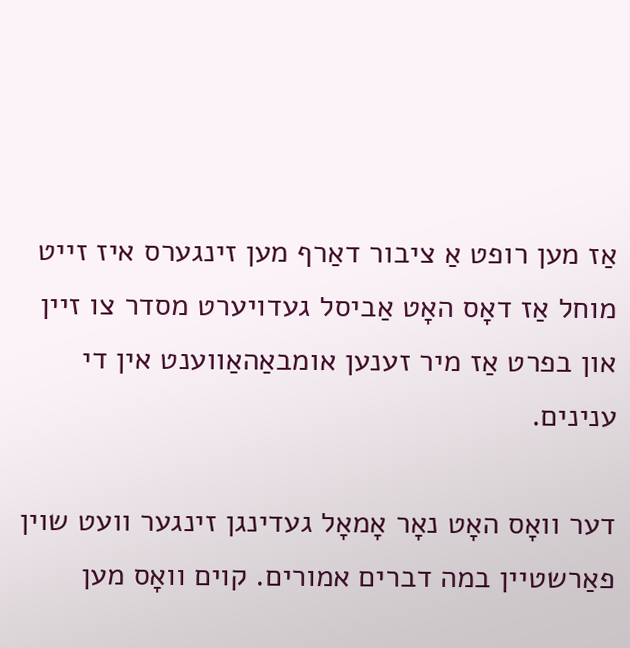אַז מען רופט אַ ציבור דאַרף מען זינגערס איז זייט מוחל אַז דאָס האָט אַביסל געדויערט מסדר צו זיין און בפרט אַז מיר זענען אומבאַהאַווענט אין די ענינים.

דער וואָס האָט נאָר אָמאָל געדינגן זינגער וועט שוין פאַרשטיין במה דברים אמורים. קוים וואָס מען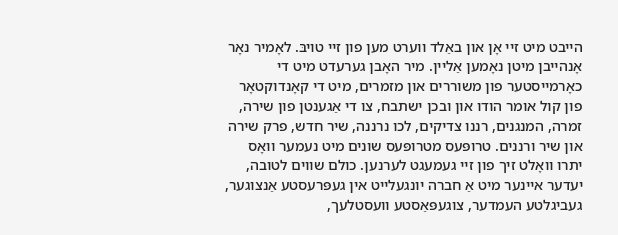הייבט מיט זיי אָן און באַלד ווערט מען פון זיי טויבּ. לאָמיר נאָר אָנהייבן מיטן נאָמען אַליין. מיר האָבן גערעדט מיט די כאָרמייסטער פון משוררים און מזמרים, מיט די קאָנדוקטאָר פון קול אומר הודו און ובכן ישתבח, צו די אַגענטן פון שירה, זמרה, המנגנים, רננו צדיקים, לכו נרננה, שיר חדש, פרק שירה און שיר ורננים. טרופּעס מטרופּעס שונים מיט נעמער וואָס יתרו וואָלט זיך פון זיי געמעגט לערנען. כולם שווים לטובה, יעדער איינער מיט אַ חברה יונגעלייט אין געפּרעסטע אַנצוגער, געביגלטע העמדער, צוגעפּאַסטע וועסטלעך,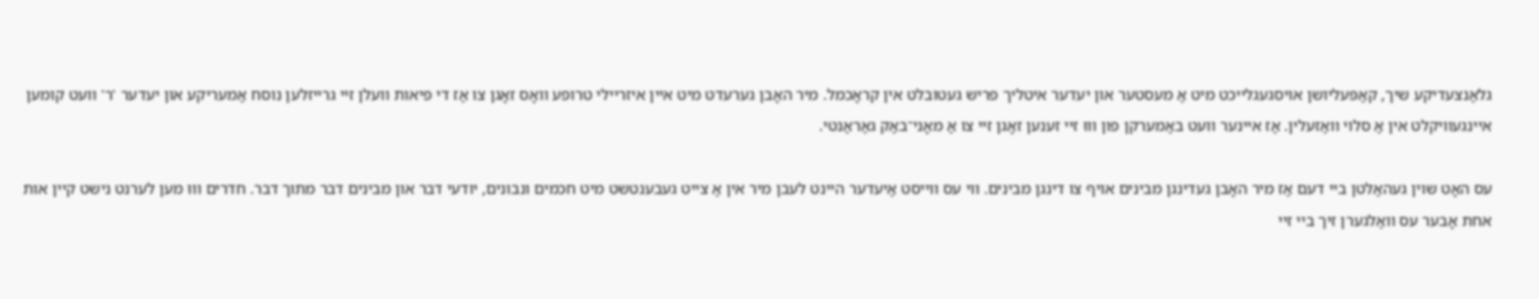גלאַנצעדיקע שיך, קאַפּעליושן אויסגעגלייכט מיט אַ מעסטער און יעדער איטליך פריש געטובלט אין קראָכמל. מיר האָבן גערעדט מיט איין איזריילי טרופע וואָס זאָגן צו אַז די פיאות וועלן זיי גרייזלען נוסח אַמעריקע און יעדער 'ר' וועט קומען איינגעוויקלט אין אַ סלוי וואַזעלין. אַז איינער וועט באַמערקן פון וווּ זיי זענען זאָגן זיי צו אַ מאָני־באַק גאַראַנטי.

עס האָט שוין געהאַלטן ביי דעם אַז מיר האָבן געדינגן מבינים אויף צו דינגן מבינים. ווי עס ווייסט אַיעדער היינט לעבן מיר אין אַ צייט געבענטשט מיט חכמים ונבונים, יודעי דבר און מבינים דבר מתוך דבר. חדרים וווּ מען לערנט נישט קיין אות אחת אָבער עס וואַלגערן זיך ביי זיי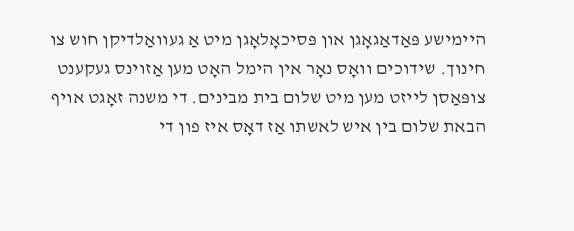היימישע פּאַדאַגאָגן און פּסיכאָלאָגן מיט אַ געוואַלדיקן חוש צו חינוך. שידוכים וואָס נאָר אין הימל האָט מען אַזוינס געקענט צופּאַסן לייזט מען מיט שלום בית מבינים. די משנה זאָגט אויף הבאת שלום בין איש לאשתו אַז דאָס איז פון די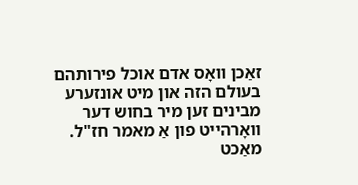זאַכן וואָס אדם אוכל פירותהם בעולם הזה און מיט אונזערע מבינים זען מיר בחוש דער וואָרהייט פון אַ מאמר חז"ל. מאַכט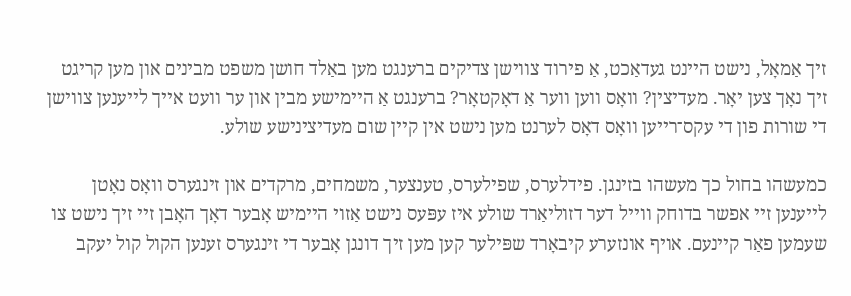זיך אַמאָל, נישט היינט געדאַכט, אַ פירוד צווישן צדיקים ברענגט מען באַלד חושן משפט מבינים און מען קריגט זיך נאָך צען יאָר. מעדיצין? וואָס ווען ווער אַ דאָקטאָר? ברענגט אַ היימישע מבין און ער וועט אייך לייענען צווישן די שורות פון די עקס־רייען וואָס דאָס לערנט מען נישט אין קיין שום מעדיצינישע שולע.

כמעשהו בחול כך מעשהו בזינגן. פידלערס, שפילערס, טענצער, משמחים, מרקדים און זינגערס וואָס נאָטן לייענען זיי אפשר בדוחק ווייל דער דזוליאַרד שולע איז עפּעס נישט אַזוי היימיש אָבער דאָך האָבן זיי זיך נישט צו שעמען פאַר קיינעם. אויף אונזערע קיבאָרד שפּילער קען מען זיך דונגן אָבער די זינגערס זענען הקול קול יעקב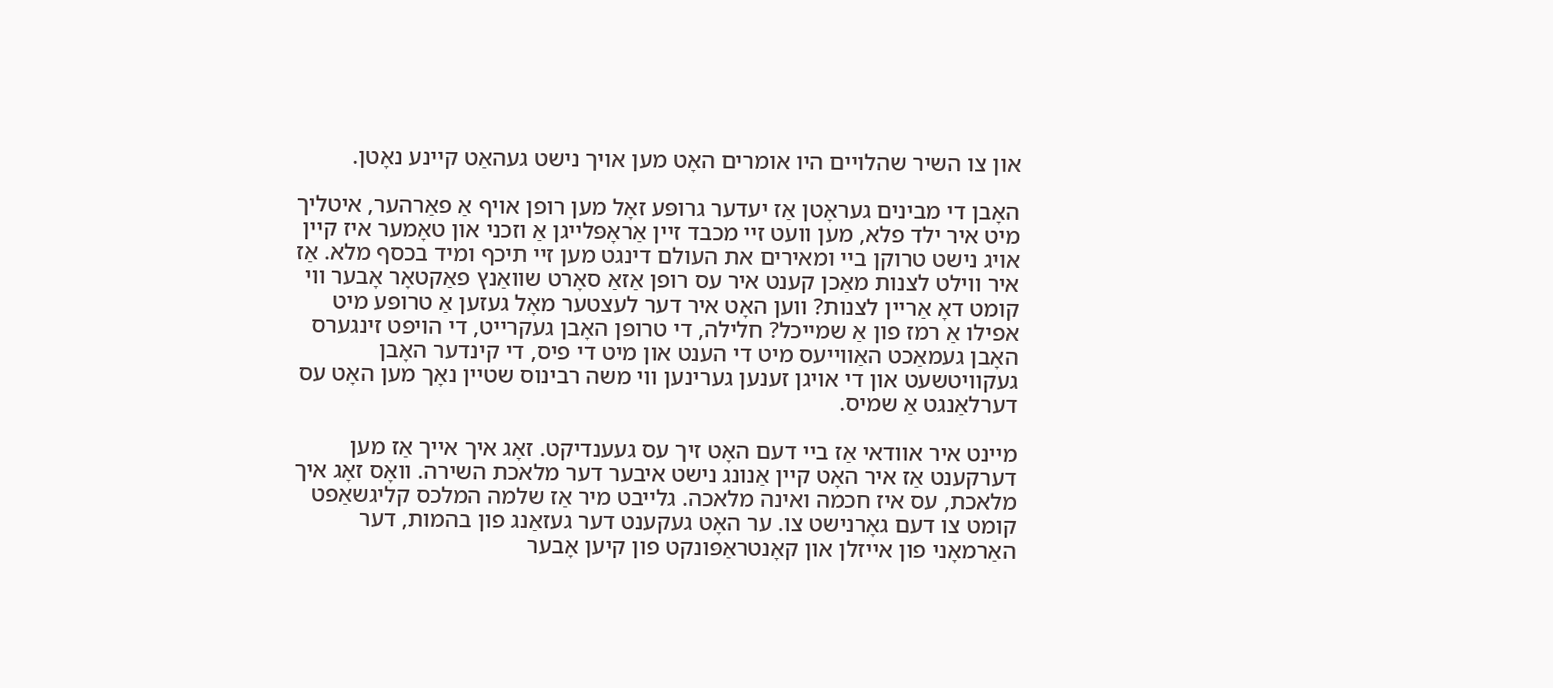און צו השיר שהלויים היו אומרים האָט מען אויך נישט געהאַט קיינע נאָטן.

האָבן די מבינים געראָטן אַז יעדער גרופּע זאָל מען רופן אויף אַ פאַרהער, איטליך מיט איר ילד פלא, מען וועט זיי מכבד זיין אַראָפּלייגן אַ וזכני און טאָמער איז קיין אויג נישט טרוקן ביי ומאירים את העולם דינגט מען זיי תיכף ומיד בכסף מלא. אַז איר ווילט לצנות מאַכן קענט איר עס רופן אַזאַ סאָרט שוואַנץ פאַקטאָר אָבער ווי קומט דאָ אַריין לצנות? ווען האָט איר דער לעצטער מאָל געזען אַ טרופּע מיט אפילו אַ רמז פון אַ שמייכל? חלילה, די טרופּן האָבן געקרייט, די הויפּט זינגערס האָבן געמאַכט האַווייעס מיט די הענט און מיט די פיס, די קינדער האָבן געקוויטשעט און די אויגן זענען גערינען ווי משה רבינוס שטיין נאָך מען האָט עס דערלאַנגט אַ שמיס.

מיינט איר אוודאי אַז ביי דעם האָט זיך עס געענדיקט. זאָג איך אייך אַז מען דערקענט אַז איר האָט קיין אַנונג נישט איבער דער מלאכת השירה. וואָס זאָג איך מלאכת, עס איז חכמה ואינה מלאכה. גלייבט מיר אַז שלמה המלכס קליגשאַפט קומט צו דעם גאָרנישט צו. ער האָט געקענט דער געזאַנג פון בהמות, דער האַרמאָני פון אייזלן און קאָנטראַפּונקט פון קיען אָבער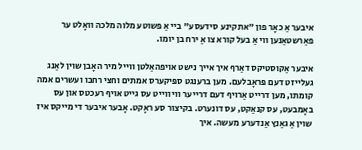איבער אַ כאָר פון "אתקינע סידעסע" ביי אַ פּשוטע מלוה מלכה וואָלט ער פאַרשטאַנען ווי אַ בעל קורא צו אַ ירח בן יומו.

איבער אַקוסטיקס דאַרף איך אייך נישט אויפהאַלטן ווייל מיר האָבן שוין לאַנג געלייזט דעם פּראָבלעם. מען ברענגט ספּיקערס אמתים וחצי רחבו ועשרים אמה קומתו, מען דרייט אַרויף דעם דרייער ווי ווייט עס גייט אויף רעכטס און עס באָמבעט, עס קנאַקט, עס דונערט. בקיצור סע ראָקט. אָבער איבער די מייקס איז שוין אַ גאַנץ אַנדערע מעשה. איך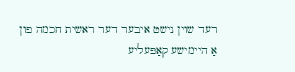רעד שוין נישט איבער דער ראשית חכמה פון אַ היימישע קאַפּעליע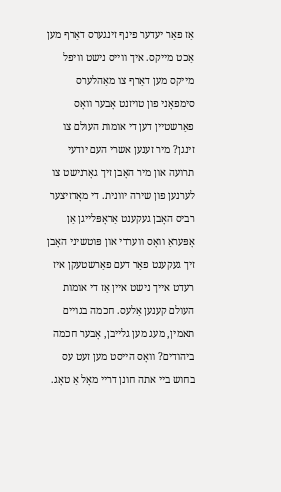אַז פאַר יעדער פינף זינגערס דאַרף מען אַכט מייקס. איך ווייס נישט וויפל מייקס מען דאַרף צו מאַהלערס סימפאָני פון טויזנט אָבער וואָס פאַרשטיין דען די אומות העולם צו זינגן? מיר זענען אשרי העם יודעי תרועה און מיר האָבן זיך גאָרנישט צו לערנען פון שירה יוונית. די מאָדזיצער רביס האָבן געקענט אַראָפּלייגן אַן אָפּעראַ וואָס ווערדי און פּוטשיני האָבן זיך געקענט פאַר דעם פאַרשטעקן איז רעדט אייך נישט איין אַז די אומות העולם קענען אַלעס. חכמה בגויים תאמין, מעג מען גלייבן, אָבער חכמה ביהודים? וואָס הייסט מען זעט עס בחוש ביי אתה חונן דריי מאָל אַ טאָג.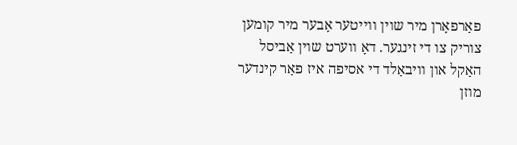פאַרפאָרן מיר שוין ווייטער אָבער מיר קומען צוריק צו די זינגער. דאָ ווערט שוין אַביסל האַקל און וויבאַלד די אסיפה איז פאַר קינדער מוזן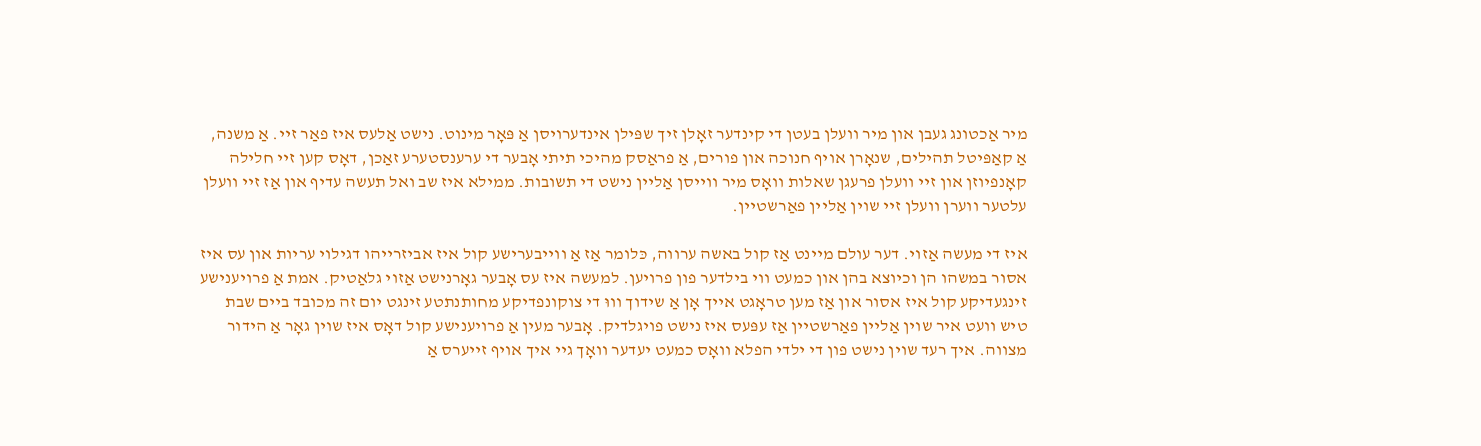מיר אַכטונג געבן און מיר וועלן בעטן די קינדער זאָלן זיך שפּילן אינדערויסן אַ פּאָר מינוט. נישט אַלעס איז פאַר זיי. אַ משנה, אַ קאַפּיטל תהילים, שנאָרן אויף חנוכה און פורים, אַ פראַסק מהיכי תיתי אָבער די ערענסטערע זאַכן, דאָס קען זיי חלילה קאָנפיוזן און זיי וועלן פרעגן שאלות וואָס מיר ווייסן אַליין נישט די תשובות. ממילא איז שב ואל תעשה עדיף און אַז זיי וועלן עלטער ווערן וועלן זיי שוין אַליין פאַרשטיין.

איז די מעשה אַזוי. דער עולם מיינט אַז קול באשה ערווה, כּלומר אַז אַ ווייבערישע קול איז אביזרייהו דגילוי עריות און עס איז אסור במשהו הן וכיוצא בהן און כמעט ווי בילדער פון פרויען. למעשה איז עס אָבער גאָרנישט אַזוי גלאַטיק. אמת אַ פרויענישע זינגעדיקע קול איז אסור און אַז מען טראָגט אייך אָן אַ שידוך וווּ די צוקונפדיקע מחותנתטע זינגט יום זה מכובד ביים שבת טיש וועט איר שוין אַליין פאַרשטיין אַז עפּעס איז נישט פויגלדיק. אָבער מעין אַ פרויענישע קול דאָס איז שוין גאָר אַ הידור מצווה. איך רעד שוין נישט פון די ילדי הפלא וואָס כמעט יעדער וואָך גיי איך אויף זייערס אַ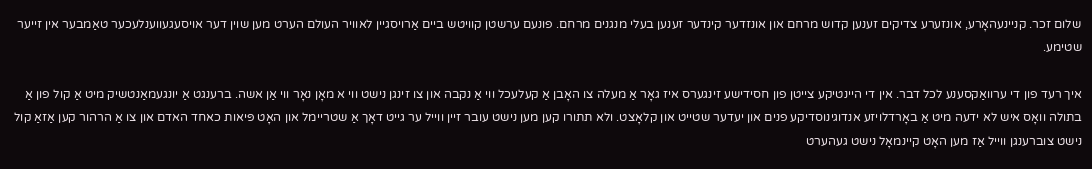שלום זכר. קניינעהאָרע, אונזערע צדיקים זענען קדוש מרחם און אונזדער קינדער זענען בעלי מנגנים מרחם. פונעם ערשטן קוויטש ביים אַרויסגיין לאוויר העולם הערט מען שוין דער אויסעגעווענלעכער טאַמבער אין זייער שטימע.

איך רעד פון די ערוואַקסענע לכל דבר. אין די היינטיקע צייטן פון חסידישע זינגערס איז גאָר אַ מעלה צו האָבן אַ קעלעכל ווי אַ נקבה און צו זינגן נישט ווי א מאָן נאָר ווי אַן אשה. ברענגט אַ יונגעמאַנטשיק מיט אַ קול פון אַ בתולה וואָס איש לא ידעה מיט אַ באָרדלויזע אנדוגינוסדיקע פנים און יעדער שטייט און קלאָצט. ולא תתורו קען מען נישט עובר זיין ווייל ער גייט דאָך אַ שטריימל און האָט פּיאות כאחד האדם און צו אַ הרהור קען אַזאַ קול נישט צוברענגן ווייל אַז מען האָט קיינמאָל נישט געהערט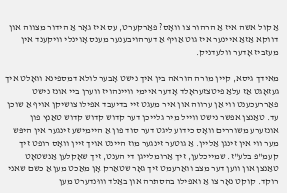אַ קול אשה איז אַ הרהור צו וואָס? פאַרקערט, עס איז גאָר אַ הידור מצווה און דווקא אַזאַ איינער איז גוט אַויף אַ דערהויבענער מענס אָוינלי וויקענד אין מעזביז אָדער וולעדניק.

מאידך גיסא, קיין מורה הוראה בין איך נישט אָבער לולא דמספינא וואָלט איך געזאָגט אַז עלאַ פיטצזעראָלד אָדער איימי וויינהויז ווערן ביי אונז נישט פאַררעכענט ווי אַן ערווה און איר מעגט זיי בדיעבד אפילו צושיקן אויף אַ שוכן עד. טאַנצן אפשר נישט ווייל מיר גלייכן דער קדוש קדוש קדוש טאַנץ פון אונזערע משוררים וואָס כידוע ליגט דער סוד פון אַ היימישע זינגער אין היפּש מער ווי אין זינגן אַליין. אַ גוטער זינגער מוז היינט אויך זיין וואָס רופט זיך קעמ"פּ בלע"ז. שמייכלען, זיך אַרומלייגן די הענט, זיך שאָקלען אַנשטאָט טאַנצן און ווען דער מצב וואַרעמט זיך גאָר שטאַרק אָן מאַכט מען אַ כשם שאני רוקד. קוקט נאָר צו אַ ואפילו בהסתרה און באַלד וווּנדערט מען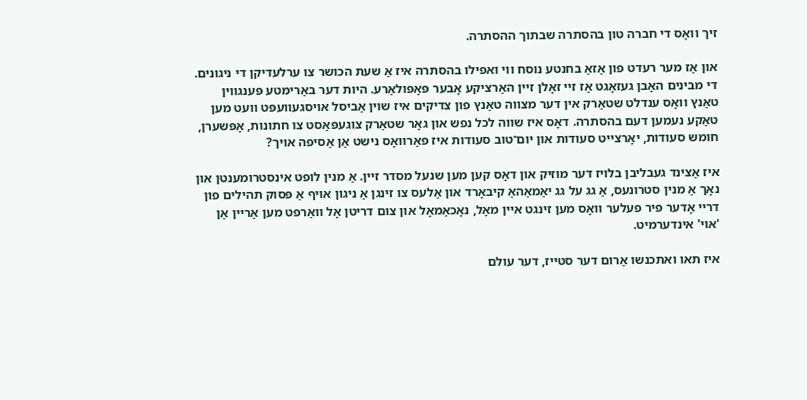זיך וואָס די חברה טון בהסתרה שבתוך ההסתרה.

און אַז מער רעדט פון אַזאַ בחנטע נוסח ווי ואפילו בהסתרה איז אַ שעת הכושר צו ערלעדיקן די ניגונים. די מבינים האָבן געזאָגט אַז זיי זאָלן זיין האַרציקע אָבער פּאָפּולאַרע. היות דער באַרימטע פּענגווין טאַנץ וואָס ענדלט שטאַרק אין דער מצווה טאַנץ פון צדיקים איז שוין אַביסל אויסגעוועפּט וועט מען טאַקע נעמען דעם בהסתרה. דאָס איז שווה לכל נפש און גאָר שטאַרק צוגעפּאַסט צו חתונות, אָפּשערן, חומש סעודות, יאָרצייט סעודות און יום־טוב סעודות איז פאַרוואָס נישט אַן אַסיפה אויך?

איז אַצינד געבליבן בלויז דער מוזיק און דאָס קען מען שנעל מסדר זיין. אַ מנין לופט אינסטרומענטן און נאָך אַ מנין סטרונעס, אַ גג על גג יאַמאַהאַ קיבאָרד און אַלעס צו זינגן אַ ניגון אויף אַ פּסוק תהילים פון דריי אָדער פיר פעלער וואָס מען זינגט איין מאָל, נאָכאַמאָל און צום דריטן אָל וואַרפט מען אַריין אַן 'אוי' אינדערמיט.

איז תאו ואתכנשו אַרום דער סטייז, דער עולם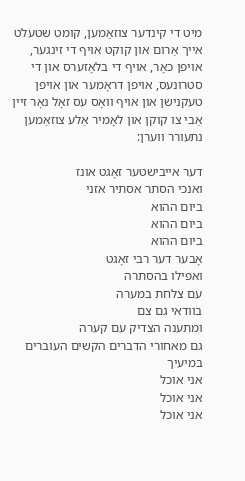מיט די קינדער צוזאַמען, קומט שטעלט אייך אַרום און קוקט אויף די זינגער, אויפן כאָר, אויף די בלאָזערס און די סטרונעס, אויפן דראָמער און אויפן טעקנישן און אויף וואָס עס זאָל נאָר זיין אַבי צו קוקן און לאָמיר אַלע צוזאַמען נתעורר ווערן:

דער אייבישטער זאָגט אונז
ואנכי הסתר אסתיר אזני
ביום ההוא
ביום ההוא
ביום ההוא
אָבער דער רבי זאָגט
ואפילו בהסתרה
עם צלחת במערה
בוודאי גם צם
ומתענה הצדיק עם קערה
גם מאחורי הדברים הקשים העוברים במיעיך
אני אוכל
אני אוכל
אני אוכל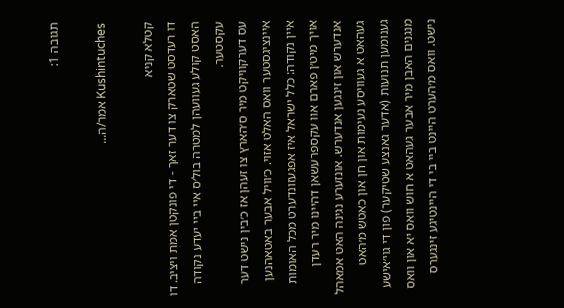תגובה 1:

Kushintuches אמר/ה...

קטלא קניא
דו רעדסט שטארק צו דער זאך - די פונקטן אמת ויציב. דו האסט קולע געוועהן למטרה בול׳ס איי ביי יעדע נקודה עקסטער.
עס דערקוויקט מיר ס׳הארץ צו זעהן אז כ׳בין נישט דער איינציגסטער וואס האלט אזוי. כ׳וויל אבער באטאהנען איין נקודה: כלל ישראל איז אפגעזונדערט מכל האומות אויך מיט׳ן פארם אוו עקספרעשאן דהיינו מיר רעדן אנדערש און זינגען אנדערש. אונזערע נגינה האט אמאהל געהאט א געוויסע נעימות און חן און כאטש מ׳האט גענומען תנועות (אדער גאנצע שטיקער) פון די גוי׳אישע מנגנים האבן מיר אבער געהאט א חוש וואס יא און וואס נישט. וואס מ׳הערט היינט ביי בי די היינטיגע זינגערס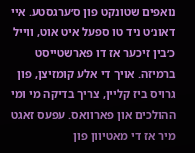נואפים שטונקט פון ס׳ערגסטע. איי דאונ׳ט ניד טו ספעל איט אוט, ווייל כ׳בין זיכער אז דו פארשטייסט ברמיזה. אויך די אלע קומזיצן, פון גרויס ביז קליין, צריך בדיקה מי ומי ההולכים און פארוואס. עפעס זאגט מיר אז די מאטיוון פון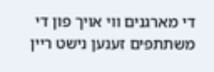די מארגנים ווי אויך פון די משתתפים זענען נישט ריין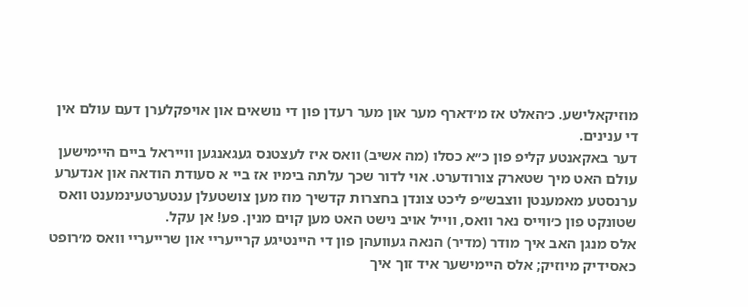מוזיקאלישע. כ׳האלט אז מ׳דארף מער און מער רעדן פון די נושאים און אויפקלערן דעם עולם אין די ענינים.
דער באקאנטע קליפ פון כ״א כסלו (מה אשיב) וואס איז לעצטנס געגאנגען ווייראל ביים היימישען עולם האט מיך שטארק צורודערט. אוי לדור שכך עלתה בימיו אז ביי א סעודת הודאה און אנדערע ערנסטע מאמענטן ווצבש״פ ליכט צונדן בחצרות קדשיך מוז מען צושטעלן ענטערטעינמענט וואס שטונקט פון כ׳ווייס נאר וואס, ווייל אויב נישט האט מען קוים מנין. פע! אן עקל.
אלס מנגן האב איך מודר (מדיר) הנאה געוועהן פון די היינטיגע קרייעריי און שרייעריי וואס מ׳רופט כאסידיק מיוזיק; אלס היימישער איד זוך איך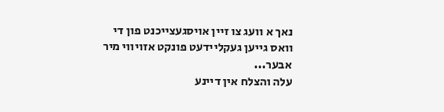נאך א וועג צו זיין אויסגעצייכנט פון די וואס גייען געקליידעט פונקט אזויווי מיר אבער...
עלה והצלח אין דיינע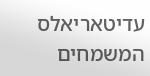עדיטאריאלס המשמחים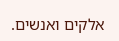אלקים ואנשים.